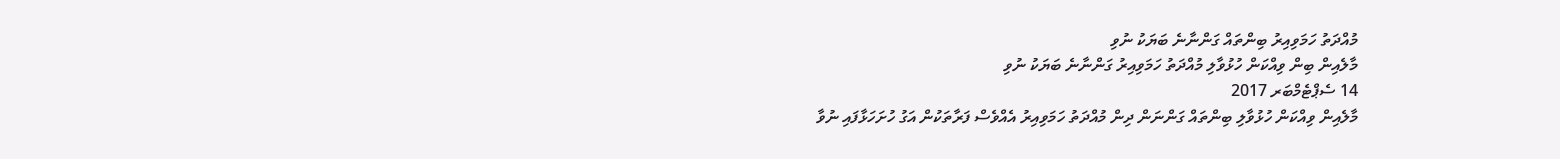މުއްދަތު ހަމަވިއިރު ބިންތައް ގަންނާނެ ބަޔަކު ނުވި
މާލެއިން ބިން ވިއްކަން ހުޅުވާލި މުއްދަތު ހަމަވިއިރު ގަންނާނެ ބަޔަކު ނުވި
14 ސެޕްޓެމްބަރ 2017
މާލެއިން ވިއްކަން ހުޅުވާލި ބިންތައް ގަންނަން ދިން މުއްދަތު ހަމަވިއިރު އެއްވެސް ފަރާތަކުން އަގު ހުށަހަޅާފައި ނުވާ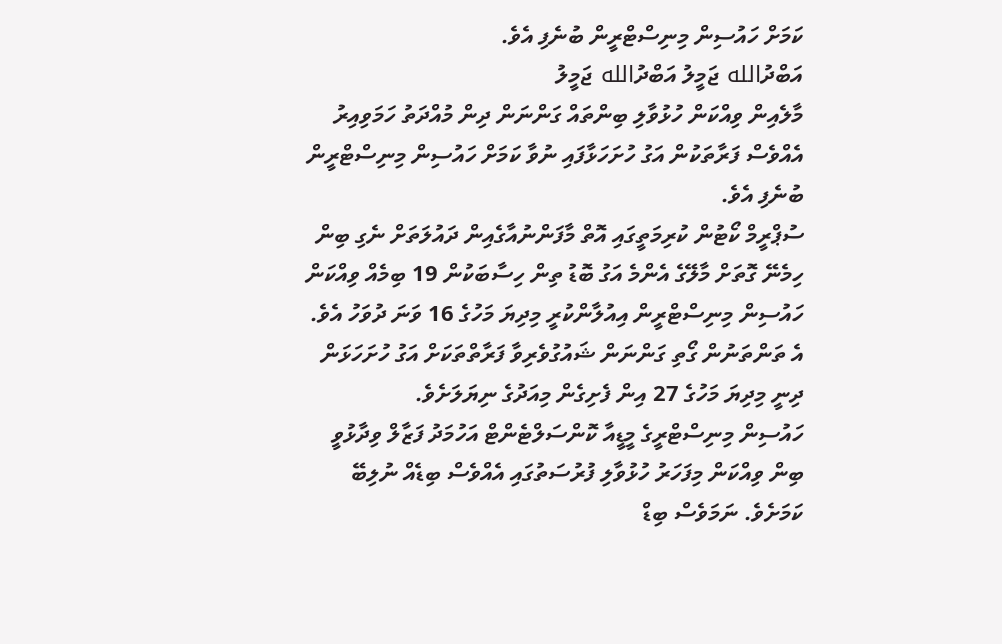ކަމަށް ހައުސިން މިނިސްޓްރީން ބުނެފި އެވެ.
އަބްދުالله ޖަމީލު އަބްދުالله ޖަމީލު
މާލެއިން ވިއްކަން ހުޅުވާލި ބިންތައް ގަންނަން ދިން މުއްދަތު ހަމަވިއިރު އެއްވެސް ފަރާތަކުން އަގު ހުށަހަޅާފައި ނުވާ ކަމަށް ހައުސިން މިނިސްޓްރީން ބުނެފި އެވެ.
ސުޕްރީމް ކޯޓުން ކުރިމަތީގައި އޮތް މާފަންނުއާގެއިން ދައުލަތަށް ނެގި ބިން ހިމެނޭ ގޮތަށް މާލޭގެ އެންމެ އަގު ބޮޑު ތިން ހިސާބަކުން 19 ބިމެއް ވިއްކަން ހައުސިން މިނިސްޓްރީން އިއުލާންކުރީ މިދިޔަ މަހުގެ 16 ވަނަ ދުވަހު އެވެ. އެ ތަންތަނުން ގޯތި ގަންނަން ޝައުގުވެރިވާ ފަރާތްތަކަށް އަގު ހުށަހަޅަން ދިނީ މިދިޔަ މަހުގެ 27 އިން ފެށިގެން މިއަދުގެ ނިޔަލަށެވެ.
ހައުސިން މިނިސްޓްރީގެ މީޑީއާ ކޮންސަލްޓެންޓް އަހުމަދު ފަޒާލް ވިދާޅުވީ ބިން ވިއްކަން މިފަހަރު ހުޅުވާލި ފުރުސަތުގައި އެއްވެސް ބިޑެއް ނުލިބޭ ކަމަށެވެ. ނަމަވެސް ބިޑް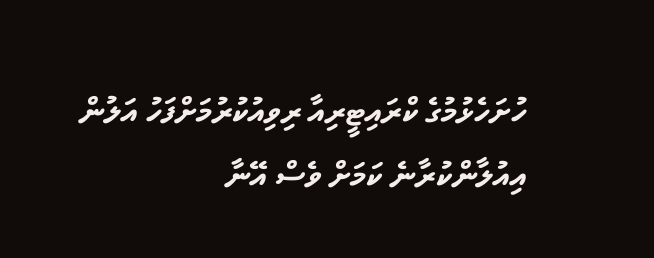ހުށަހެޅުމުގެ ކްރައިޓީރިއާ ރިވިއުކުރުމަށްފަހު އަލުން އިއުލާންކުރާނެ ކަމަށް ވެސް އޭނާ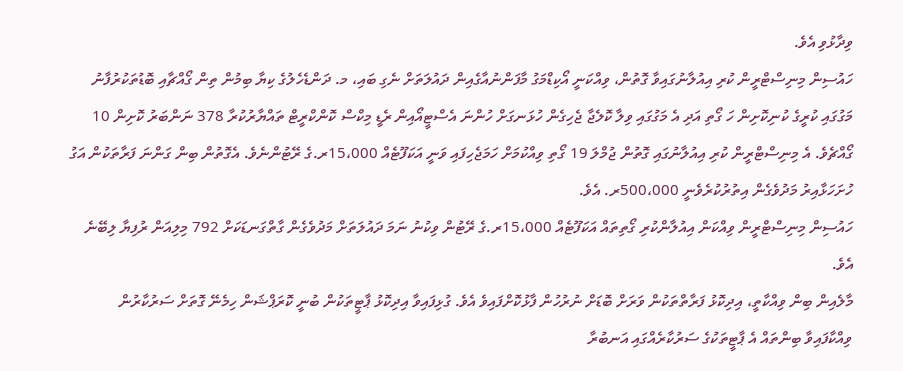ވިދާޅުވި އެވެ.
ހައުސިން މިނިސްޓްރީން ކުރި އިއުލާނުގައިވާ ގޮތުން، ވިއްކަނީ އޯކިޑްމަގު މާފަންނުއާގެއިން ދައުލަތަށް ނެގި ބައި، މ. ދަންޑެހެލުގެ ކިޔާ ބިމުން ތިން ގޯއްޗާއި ބޮޑުތަކުރުފާނު މަގުގައި ކުރީގެ ކުނިކޮށިން ހަ ގޯތި އަދި އެ މަގުގައި ވިލާ ކޮލެޖާ ޖެހިގެން ހުޅަނގަށް ހުންނަ އެސްޓީއޯއިން ރެޑީ މިކްސް ކޮންކްރީޓް ތައްޔާރުކުރާ 378 ނަންބަރު ކޮށިން 10 ގޯއްޗެވެ. އެ މިނިސްޓްރީން ކުރި އިއުލާނުގައި ގޮތުން ޖުމްލަ 19 ގޯތި ވިއްކުމަށް ހަމަޖެހިފައި ވަނީ އަކަފޫޓެއް 15،000ރ.ގެ ރޭޓުންނެވެ. އެގޮތުން ބިން ގަންނަ ފަރާތަކުން އަގު ހުށަހަޅާއިރު މަދުވެގެން އިތުރުކުރެވެނީ 500،000ރ. އެވެ.
ހައުސިން މިނިސްޓްރީން ވިއްކަން އިއުލާންކުރި ގޯތިތައް އަކަފޫޓެއް 15،000ރ.ގެ ރޭޓުން ވިކުނު ނަމަ ދައުލަތަށް މަދުވެގެން ގާތްގަނޑަކަށް 792 މިލިއަން ރުފިޔާ ލިބޭނެ އެވެ.
މާލެއިން ބިން ވިއްކާތީ، އިދިކޮޅު ފަރާތްތަކުން ވަރަށް ބޮޑަށް ނުރުހުން ފާޅުކޮށްފައިވެ އެވެ. ގުޅިފައިވާ އިދިކޮޅު ޕާޓީތަކުން ބުނީ ކޮރަޕްޝަން ހިމެނޭ ގޮތަށް ސަރުކާރުން ވިއްކާފައިވާ ބިންތައް އެ ޕާޓީތަކުގެ ސަރުކާރެއްގައި އަނބުރާ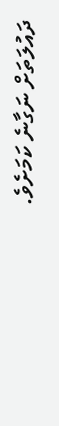ދައުލަތަށް ނަގާނެ ކަމަށެވެ.